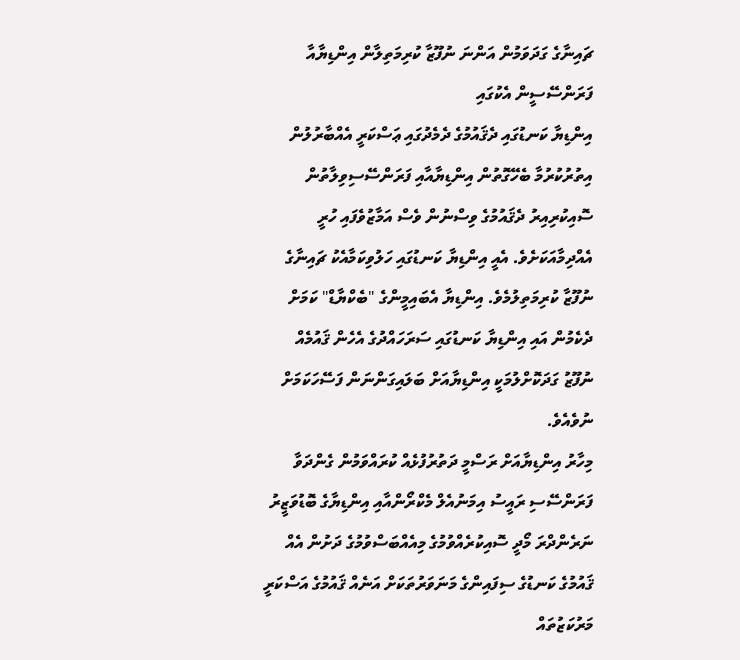ޗައިނާގެ ގަދަވަމުން އަންނަ ނުފޫޒާ ކުރިމަތިލާން އިންޑިޔާއާ ފަރަންސޭސީން އެކުގައި
އިންޑިޔާ ކަނޑުގައި ދެޤައުމުގެ ދެމެދުގައި ޢަސްކަރީ އެއްބާރުލުން އިތުރުކުރުމާ ބެހޭގޮތުން އިންޑިޔާއާއި ފަރަންސޭސިވިލާތުން ސޮއިކުރިއިރު ދެޤައުމުގެ ވިސްނުން ވެސް އަމާޒުވެފައި ހުރީ އެއްދިމާއަކަށެވެ. އެއީ އިންޑިޔާ ކަނޑުގައި ހަލުވިކަމާއެކު ޗައިނާގެ ނުފޫޒާ ކުރިމަތިލުމެވެ. އިންޑިޔާ އެބައިމީންގެ "ބެކްޔާޑް" ކަމަށް ދެކެމުން އައި އިންޑިޔާ ކަނޑުގައި ސަރަހައްދުގެ އެހެން ޤައުމެއް ނުފޫޒު ގަދަކޮށްލުމަކީ އިންޑިޔާއަށް ބަލައިގަންނަން ފަސޭހަކަމަށް ނުވެއެވެ.
މިހާރު އިންޑިޔާއަށް ރަސްމީ ދަތުރުފުޅެއް ކުރައްވަމުން ގެންދަވާ ފަރަންސޭސި ރައީސު އިމަނުއެލް މެކްރޯންއާއި އިންޑިޔާގެ ބޮޑުވަޒީރު ނަރެންދްރަ މޯދީ ސޮއިކުރެއްވުމުގެ މިއެއްބަސްވުމުގެ ދަށުން އެއް ޤައުމުގެ ކަނޑުގެ ސިފައިންގެ މަނަވަރުތަކަށް އަނެއް ޤައުމުގެ އަސްކަރީ މަރުކަޒުތައް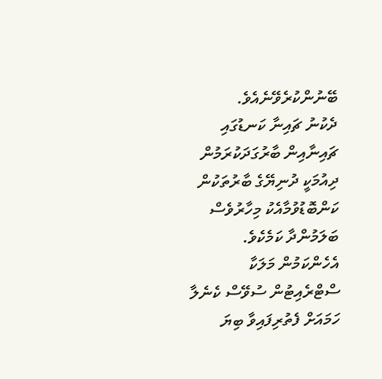ބޭނުންކުރެވޭނެއެވެ.
ދެކުނު ޗައިނާ ކަނޑުގައި ޗައިނާއިން ބާރުގަދަކުރަމުން ދިއުމަކީ ދުނިޔޭގެ ބާރުތަކުން ކަންބޮޑުވުމާއެކު މިހާރުވެސް ބަލަމުންދާ ކަމެކެވެ. އެހެންކަމުން މަލަކާ ސްޓްރެއިޓުން ސުވޭސް ކެނެލާ ހަމައަށް ފެތުރިފައިވާ ބިޔަ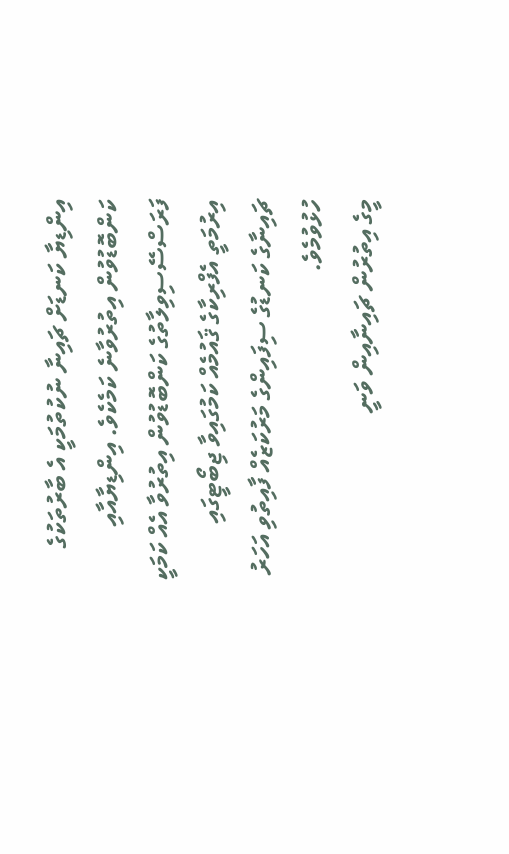އިންޑިޔާ ކަނޑަށް ޗައިނާ ނުކުތުމަކީ އެ ބާރުތަކުގެ ކަންބޮޑުވުން އިތުރުވާނެ ކަމެކެވެ. އިންޑިޔާއާއި ފަރަސްސޭސިވިލާތުގެ ކަންބޮޑުވުން އިތުރުވާ އެއް ކަމަކީ އިރުމަތީ އެފްރިކާގެ ޤައުމެއް ކަމުގައިވާ ޖިބޯޓީގައި ޗައިނާގެ ކަނޑުގެ ސިފައިންގެ މަރުކަޒެއް ފާއިތުވި އަހަރު ހުޅުވުމެވެ.
މީގެ އިތުރުން ޗައިނާއިން ވަނީ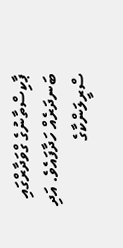ޕާކިސްތާނުގެ ގްވަދާރްގައި ބަނދަރެއް ހަދާފައެވެ. އަދި ސްރީލަންކާގެ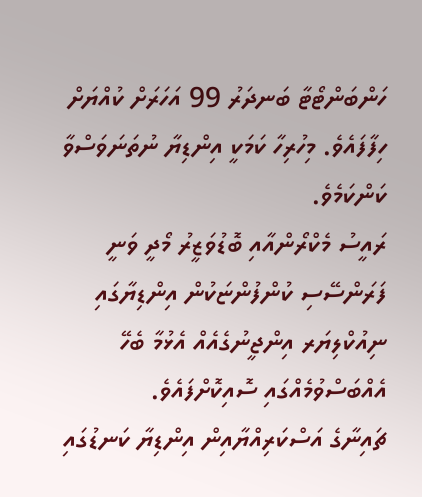ހަންބަންޓޯޓާ ބަނދަރު 99 އަހަރަށް ކުއްޔަށް ހިފާފައެވެ. މިހުރިހާ ކަމަކީ އިންޑިޔާ ނުތަނަވަސްވާ ކަންކަމެވެ.
ރައީސު މެކްރޯންއާއި ބޮޑުވަޒީރު މޯދީ ވަނީ ފަރަންސޭސި ކުންފުންޏަކުން އިންޑިޔާގައި ނިއުކްލިޔަރ އިންޖީނުގެއެއް އެޅުމާ ބެހޭ އެއްބަސްވުމެއްގައި ސޮއިކޮށްފައެވެ.
ޗައިނާގެ އަސްކަރިއްޔާއިން އިންޑިޔާ ކަނޑުގައި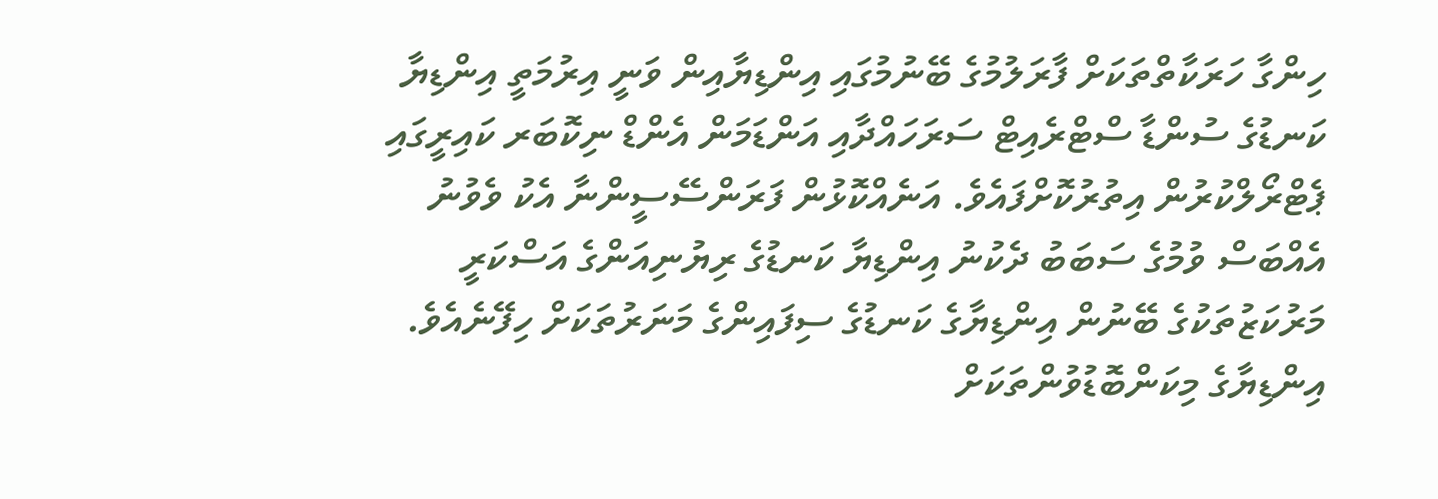ހިންގާ ހަރަކާތްތަކަށް ފާރަލުމުގެ ބޭނުމުގައި އިންޑިޔާއިން ވަނީ އިރުމަތީ އިންޑިޔާ ކަނޑުގެ ސުންޑާ ސްޓްރެއިޓް ސަރަހައްދާއި އަންޑަމަން އެންޑް ނިކޮބަރ ކައިރީގައި ޕެޓްރޯލްކުރުން އިތުރުކޮށްފައެވެ. އަނެއްކޮޅުން ފަރަންސޭސީންނާ އެކު ވެވުނު އެއްބަސް ވުމުގެ ސަބަބު ދެކުނު އިންޑިޔާ ކަނޑުގެ ރިޔުނިއަންގެ އަސްކަރީ މަރުކަޒުތަކުގެ ބޭނުން އިންޑިޔާގެ ކަނޑުގެ ސިފައިންގެ މަނަރުތަކަށް ހިފޭނެއެވެ.
އިންޑިޔާގެ މިކަންބޮޑުވުންތަކަށް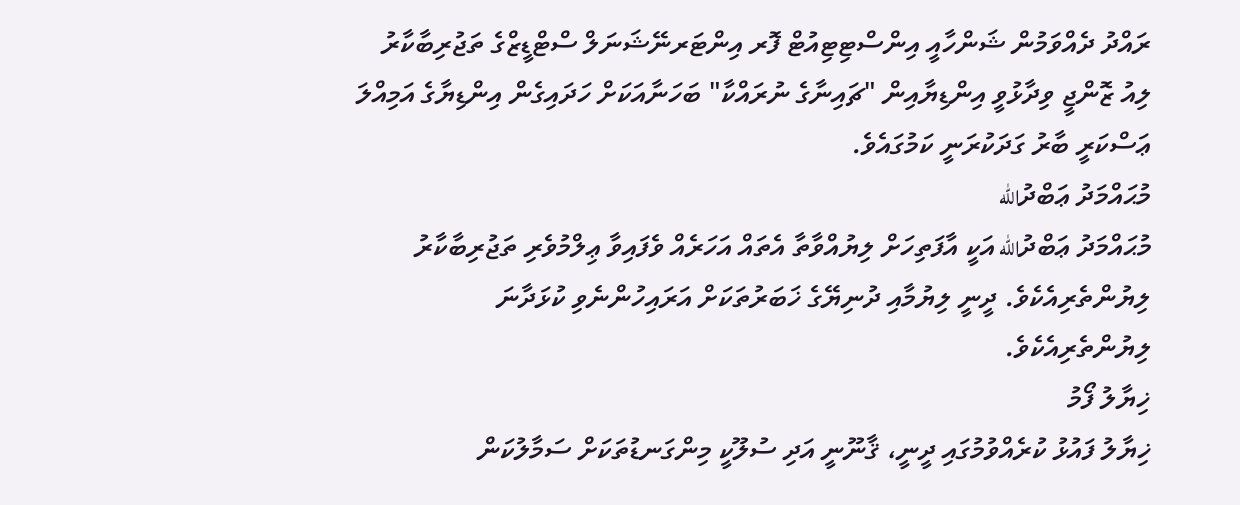ރައްދު ދެއްވަމުން ޝަންހާއީ އިންސްޓިޓިއުޓް ފޮރ އިންޓަރނޭޝަނަލް ސްޓްޑީޒްގެ ތަޖުރިބާކާރު ލިއު ޒޮންޖީ ވިދާޅުވީ އިންޑިޔާއިން "ޗައިނާގެ ނުރައްކާ" ބަހަނާއަކަށް ހަދައިގެން އިންޑިޔާގެ އަމިއްލަ ޢަސްކަރީ ބާރު ގަދަކުރަނީ ކަމުގައެވެ.
މުޙައްމަދު ޢަބްދުالله
މުޙައްމަދު ޢަބްދުالله އަކީ އާފަތިހަށް ލިޔުއްވާތާ އެތައް އަހަރެއް ވެފައިވާ ޢިލްމުވެރި ތަޖުރިބާކާރު ލިޔުންތެރިއެކެވެ. ދީނީ ލިޔުމާއި ދުނިޔޭގެ ޚަބަރުތަކަށް އަރައިހުންނެވި ކުޅަދާނަ ލިޔުންތެރިއެކެވެ.
ޚިޔާލު ފޯމު
ޚިޔާލު ފައުޅު ކުރެއްވުމުގައި ދީނީ، ޤާނޫނީ އަދި ސުލޫކީ މިންގަނޑުތަކަށް ސަމާލުކަން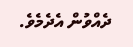ދެއްވުން އެދެމެވެ.